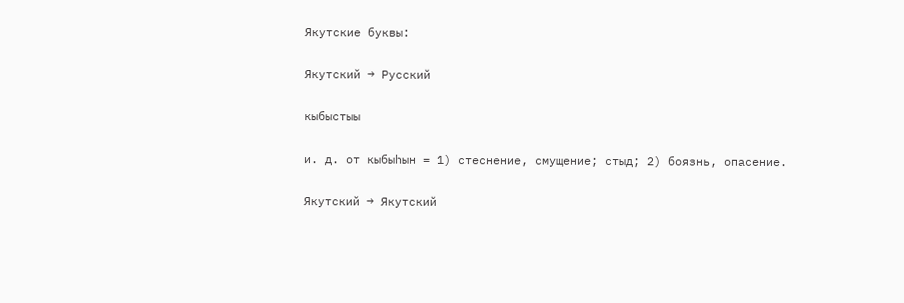Якутские буквы:

Якутский → Русский

кыбыстыы

и. д. от кыбыһын = 1) стеснение, смущение; стыд; 2) боязнь, опасение.

Якутский → Якутский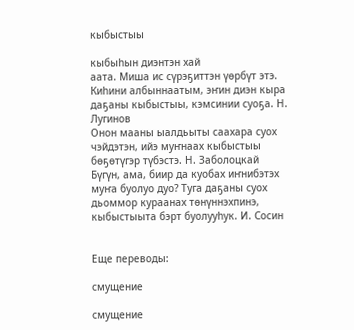кыбыстыы

кыбыһын диэнтэн хай
аата. Миша ис сүрэҕиттэн үөрбүт этэ. Киһини албыннаатым, эҥин диэн кыра даҕаны кыбыстыы, кэмсинии суоҕа. Н. Лугинов
Онон мааны ыалдьыты саахара суох чэйдэтэн, ийэ муҥнаах кыбыстыы бөҕөтүгэр түбэстэ. Н. Заболоцкай
Бүгүн, ама, биир да куобах иҥнибэтэх муҥа буолуо дуо? Туга даҕаны суох дьоммор кураанах төнүннэхпинэ, кыбыстыыта бэрт буолууһук. И. Сосин


Еще переводы:

смущение

смущение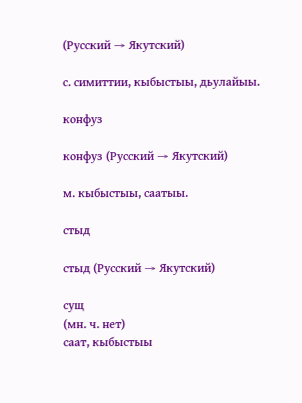(Русский → Якутский)

с. симиттии, кыбыстыы, дьулайыы.

конфуз

конфуз (Русский → Якутский)

м. кыбыстыы, саатыы.

стыд

стыд (Русский → Якутский)

сущ
(мн. ч. нет)
саат, кыбыстыы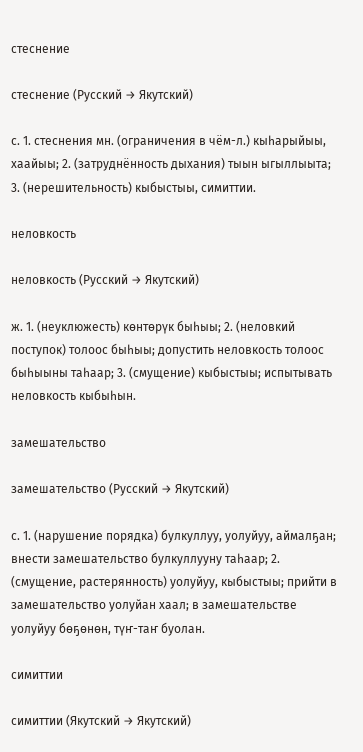стеснение

стеснение (Русский → Якутский)

с. 1. стеснения мн. (ограничения в чём-л.) кыһарыйыы, хаайыы; 2. (затруднённость дыхания) тыын ыгыллыыта; 3. (нерешительность) кыбыстыы, симиттии.

неловкость

неловкость (Русский → Якутский)

ж. 1. (неуклюжесть) көнтөрүк быһыы; 2. (неловкий поступок) толоос быһыы; допустить неловкость толоос быһыыны таһаар; 3. (смущение) кыбыстыы; испытывать неловкость кыбыһын.

замешательство

замешательство (Русский → Якутский)

с. 1. (нарушение порядка) булкуллуу, уолуйуу, аймалҕан; внести замешательство булкуллууну таһаар; 2. (смущение, растерянность) уолуйуу, кыбыстыы; прийти в замешательство уолуйан хаал; в замешательстве уолуйуу бөҕөнөн, түҥ-таҥ буолан.

симиттии

симиттии (Якутский → Якутский)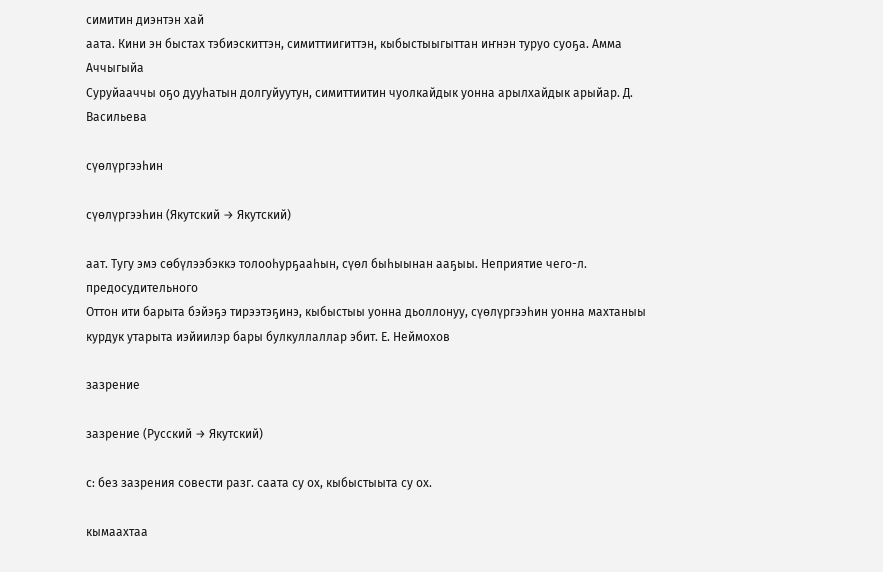симитин диэнтэн хай
аата. Кини эн быстах тэбиэскиттэн, симиттиигиттэн, кыбыстыыгыттан иҥнэн туруо суоҕа. Амма Аччыгыйа
Суруйааччы оҕо дууһатын долгуйуутун, симиттиитин чуолкайдык уонна арылхайдык арыйар. Д. Васильева

сүөлүргээһин

сүөлүргээһин (Якутский → Якутский)

аат. Тугу эмэ сөбүлээбэккэ толооһурҕааһын, сүөл быһыынан ааҕыы. Неприятие чего-л. предосудительного
Оттон ити барыта бэйэҕэ тирээтэҕинэ, кыбыстыы уонна дьоллонуу, сүөлүргээһин уонна махтаныы курдук утарыта иэйиилэр бары булкуллаллар эбит. Е. Неймохов

зазрение

зазрение (Русский → Якутский)

с: без зазрения совести разг. саата су ох, кыбыстыыта су ох.

кымаахтаа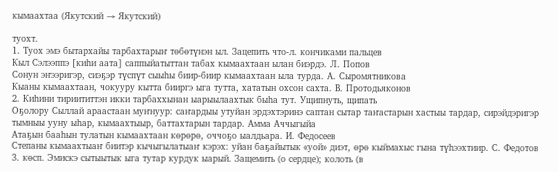кымаахтаа (Якутский → Якутский)

туохт.
1. Туох эмэ бытархайы тарбахтарыҥ төбөтүнэн ыл. Зацепить что-л. кончиками пальцев
Кыл Сэлээппэ [киһи аата] саппыйатыттан табах кымаахтаан ылан биэрдэ. Л. Попов
Сонун эҥээригэр, сиэҕэр түспүт сыыһы биир-биир кымаахтаан ыла турда. А. Сыромятникова
Кыаны кымаахтаан, чокууру кытта бииргэ ыга тутта, хататын охсон сахта. В. Протодьяконов
2. Киһини тириититтэн икки тарбаххынан ыарыылаахтык быһа тут. Ущипнуть, щипать
Оҕолору Сыллай араастаан муҥнуур: саҥардыы утуйан эрдэхтэринэ саптан сытар таҥастарын хастыы тардар, сирэйдэригэр тымныы ууну ыһар, кымаахтыыр, баттахтарын тардар. Амма Аччыгыйа
Атаҕын бааһын тулатын кымаахтаан көрөрө, оччоҕо ыалдьара. И. Федосеев
Степаны кымаахтыаҥ биитэр кычыгылатыаҥ кэрэх: уйан баҕайытык «уой» диэт, өрө кыймахыс гына түһээхтиир. С. Федотов
3. көсп. Эмискэ сытыытык ыга тутар курдук ыарый. Защемить (о сердце); колоть (в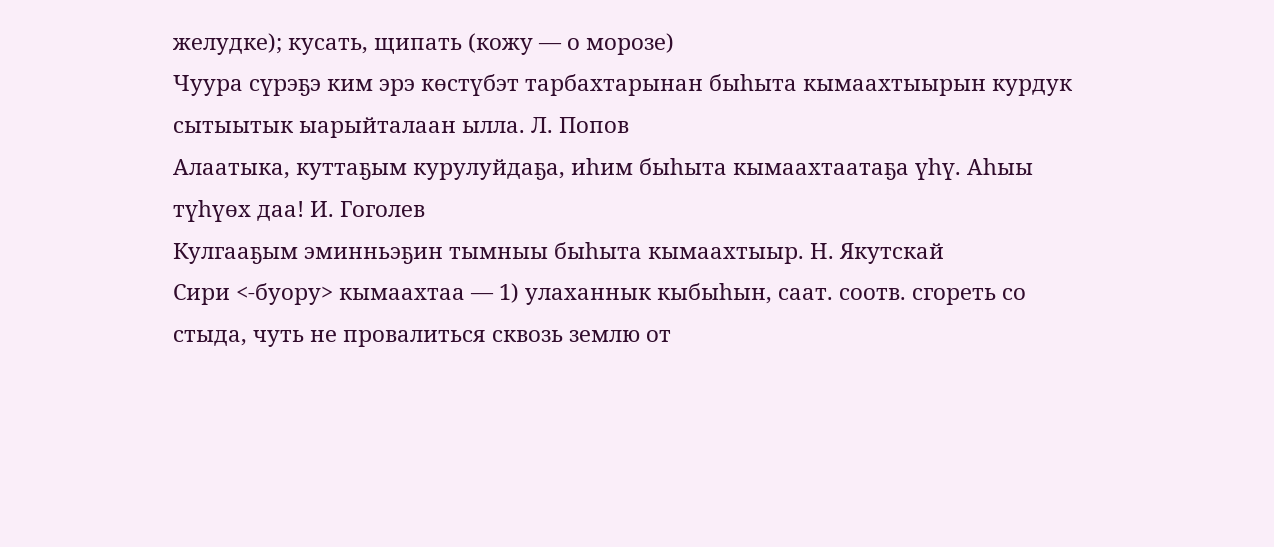желудке); кусать, щипать (кожу — о морозе)
Чуура сүрэҕэ ким эрэ көстүбэт тарбахтарынан быһыта кымаахтыырын курдук сытыытык ыарыйталаан ылла. Л. Попов
Алаатыка, куттаҕым курулуйдаҕа, иһим быһыта кымаахтаатаҕа үһү. Аһыы түһүөх даа! И. Гоголев
Кулгааҕым эминньэҕин тымныы быһыта кымаахтыыр. Н. Якутскай
Сири <-буору> кымаахтаа — 1) улаханнык кыбыһын, саат. соотв. сгореть со стыда, чуть не провалиться сквозь землю от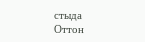стыда
Оттон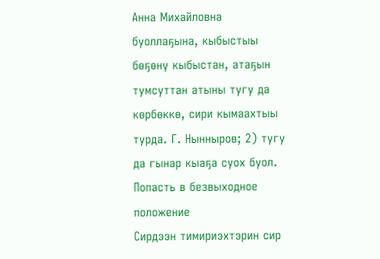Анна Михайловна буоллаҕына, кыбыстыы бөҕөнү кыбыстан, атаҕын тумсуттан атыны тугу да көрбөккө, сири кымаахтыы турда. Г. Нынныров; 2) тугу да гынар кыаҕа суох буол. Попасть в безвыходное положение
Сирдээн тимириэхтэрин сир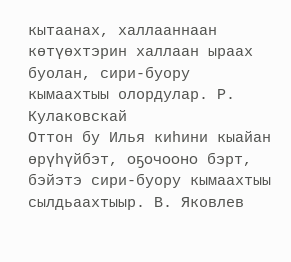кытаанах, халлааннаан көтүөхтэрин халлаан ыраах буолан, сири-буору кымаахтыы олордулар. Р. Кулаковскай
Оттон бу Илья киһини кыайан өрүһүйбэт, оҕочооно бэрт, бэйэтэ сири-буору кымаахтыы сылдьаахтыыр. В. Яковлев